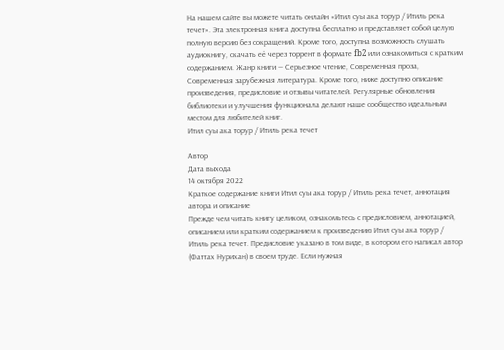На нашем сайте вы можете читать онлайн «Итил суы ака торур / Итиль река течет». Эта электронная книга доступна бесплатно и представляет собой целую полную версию без сокращений. Кроме того, доступна возможность слушать аудиокнигу, скачать её через торрент в формате fb2 или ознакомиться с кратким содержанием. Жанр книги — Серьезное чтение, Современная проза, Современная зарубежная литература. Кроме того, ниже доступно описание произведения, предисловие и отзывы читателей. Регулярные обновления библиотеки и улучшения функционала делают наше сообщество идеальным местом для любителей книг.
Итил суы ака торур / Итиль река течет

Автор
Дата выхода
14 октября 2022
Краткое содержание книги Итил суы ака торур / Итиль река течет, аннотация автора и описание
Прежде чем читать книгу целиком, ознакомьтесь с предисловием, аннотацией, описанием или кратким содержанием к произведению Итил суы ака торур / Итиль река течет. Предисловие указано в том виде, в котором его написал автор (Фаттах Нурихан) в своем труде. Если нужная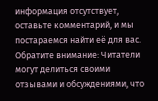информация отсутствует, оставьте комментарий, и мы постараемся найти её для вас. Обратите внимание: Читатели могут делиться своими отзывами и обсуждениями, что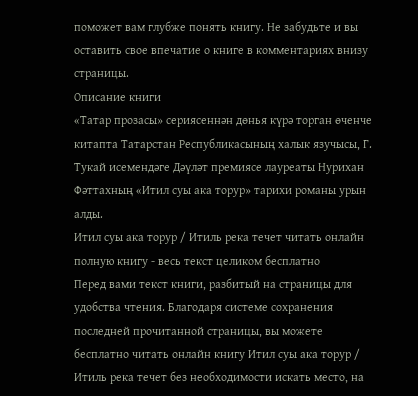поможет вам глубже понять книгу. Не забудьте и вы оставить свое впечатие о книге в комментариях внизу страницы.
Описание книги
«Татар прозасы» сериясеннән дөнья күрә торган өченче китапта Татарстан Республикасының халык язучысы, Г. Тукай исемендәге Дәүләт премиясе лауреаты Нурихан Фәттахның «Итил суы ака торур» тарихи романы урын алды.
Итил суы ака торур / Итиль река течет читать онлайн полную книгу - весь текст целиком бесплатно
Перед вами текст книги, разбитый на страницы для удобства чтения. Благодаря системе сохранения последней прочитанной страницы, вы можете бесплатно читать онлайн книгу Итил суы ака торур / Итиль река течет без необходимости искать место, на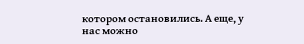котором остановились. А еще, у нас можно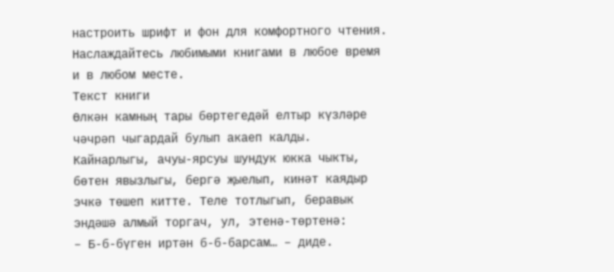настроить шрифт и фон для комфортного чтения. Наслаждайтесь любимыми книгами в любое время и в любом месте.
Текст книги
Өлкән камның тары бөртегедәй елтыр күзләре чәчрәп чыгардай булып акаеп калды. Кайнарлыгы, ачуы-ярсуы шундук юкка чыкты, бөтен явызлыгы, бергә җыелып, кинәт каядыр эчкә төшеп китте. Теле тотлыгып, беравык эндәшә алмый торгач, ул, этенә-төртенә:
– Б-б-бүген иртән б-б-барсам… – диде.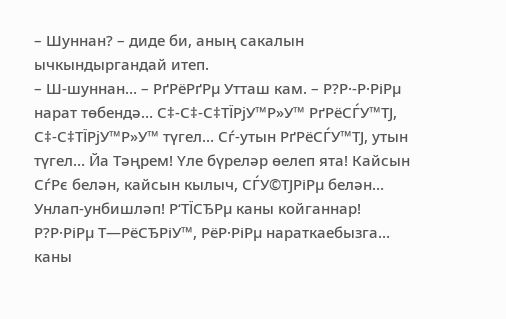– Шуннан? – диде би, аның сакалын ычкындыргандай итеп.
– Ш-шуннан… – РґРёРґРµ Утташ кам. – Р?Р·-Р·РіРµ нарат төбендә… С‡-С‡-С‡ТЇРјУ™Р»У™ РґРёСЃУ™ТЈ, С‡-С‡ТЇРјУ™Р»У™ түгел… Сѓ-утын РґРёСЃУ™ТЈ, утын түгел… Йа Тәңрем! Үле бүреләр өелеп ята! Кайсын СѓРє белән, кайсын кылыч, СЃУ©ТЈРіРµ белән… Унлап-унбишләп! Р‘ТЇСЂРµ каны койганнар! Р?Р·РіРµ Т—РёСЂРіУ™, РёР·РіРµ нараткаебызга… каны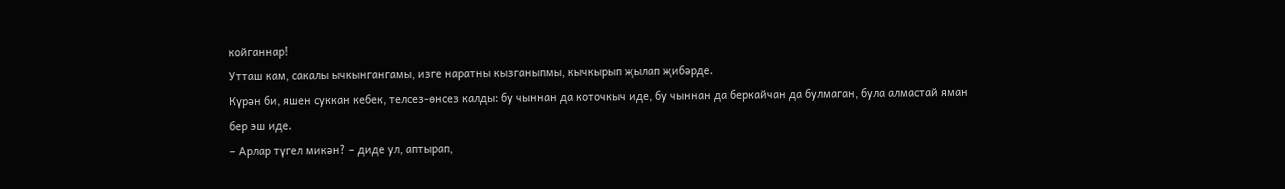койганнар!
Утташ кам, сакалы ычкынгангамы, изге наратны кызганыпмы, кычкырып җылап җибәрде.
Күрән би, яшен суккан кебек, телсез-өнсез калды: бу чыннан да коточкыч иде, бу чыннан да беркайчан да булмаган, була алмастай яман бер эш иде.
– Арлар түгел микән? – диде ул, аптырап,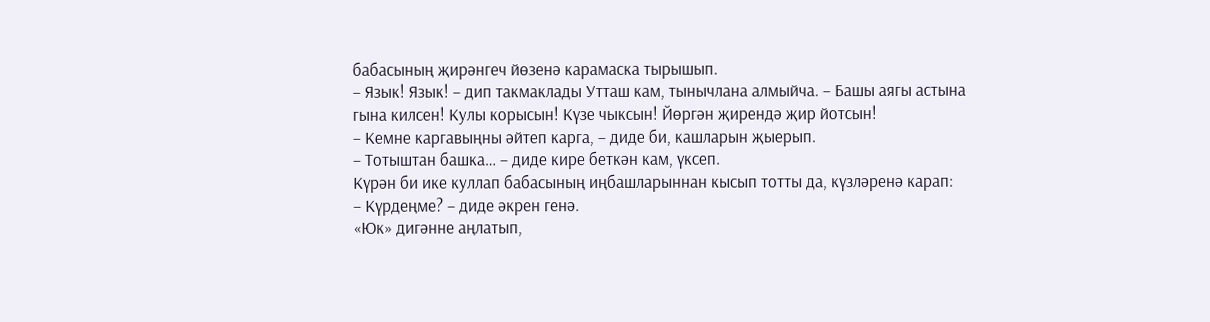бабасының җирәнгеч йөзенә карамаска тырышып.
– Язык! Язык! – дип такмаклады Утташ кам, тынычлана алмыйча. – Башы аягы астына гына килсен! Кулы корысын! Күзе чыксын! Йөргән җирендә җир йотсын!
– Кемне каргавыңны әйтеп карга, – диде би, кашларын җыерып.
– Тотыштан башка… – диде кире беткән кам, үксеп.
Күрән би ике куллап бабасының иңбашларыннан кысып тотты да, күзләренә карап:
– Күрдеңме? – диде әкрен генә.
«Юк» дигәнне аңлатып,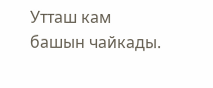Утташ кам башын чайкады.